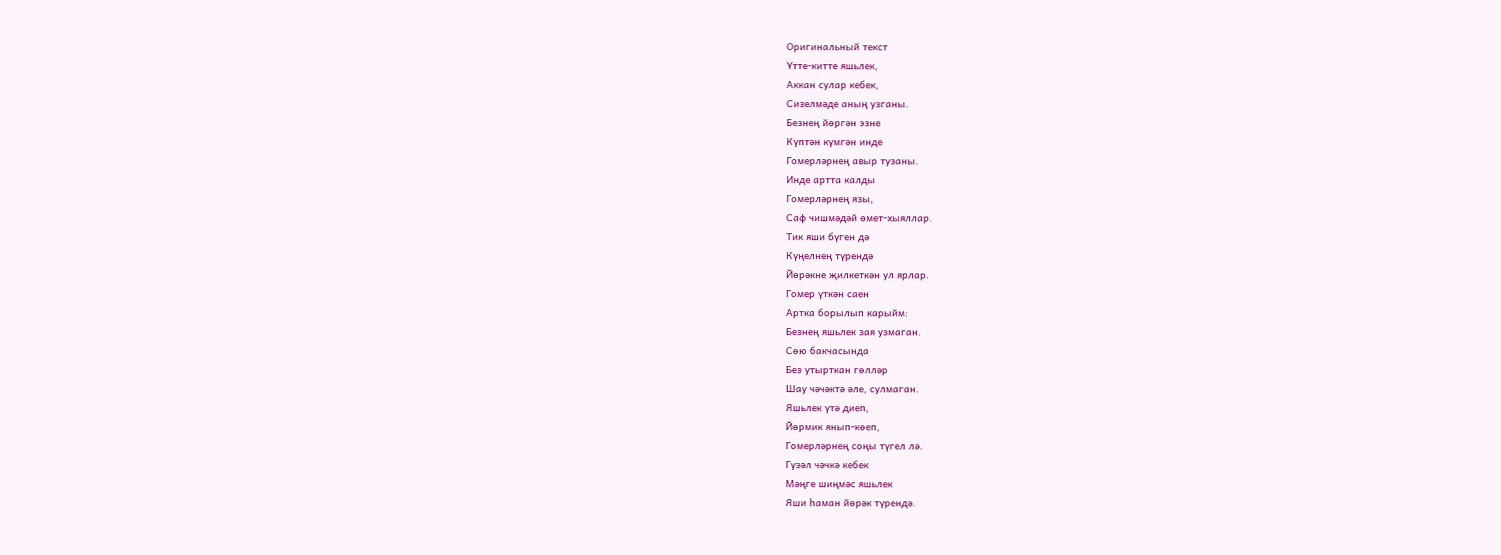Оригинальный текст
Үтте-китте яшьлек,
Аккан сулар кебек,
Сизелмәде аның узганы.
Безнең йөргән эзне
Күптән күмгән инде
Гомерләрнең авыр тузаны.
Инде артта калды
Гомерләрнең язы,
Саф чишмәдәй өмет-хыяллар.
Тик яши бүген дә
Күңелнең түрендә
Йөрәкне җилкеткән ул ярлар.
Гомер үткән саен
Артка борылып карыйм:
Безнең яшьлек зая узмаган.
Сөю бакчасында
Без утырткан гөлләр
Шау чәчәктә әле, сулмаган.
Яшьлек үтә диеп,
Йөрмик янып-көеп,
Гомерләрнең соңы түгел лә.
Гүзәл чәчкә кебек
Мәңге шиңмәс яшьлек
Яши һаман йөрәк түрендә.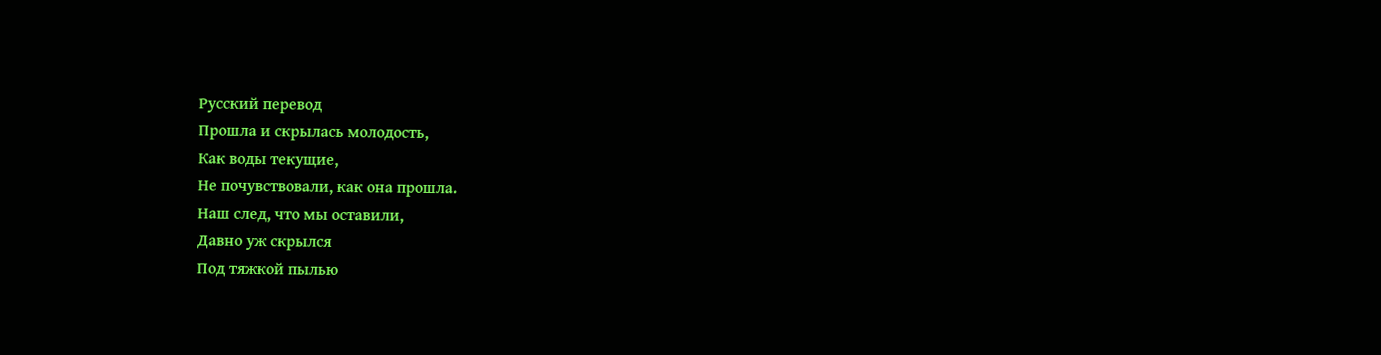Русский перевод
Прошла и скрылась молодость,
Как воды текущие,
Не почувствовали, как она прошла.
Наш след, что мы оставили,
Давно уж скрылся
Под тяжкой пылью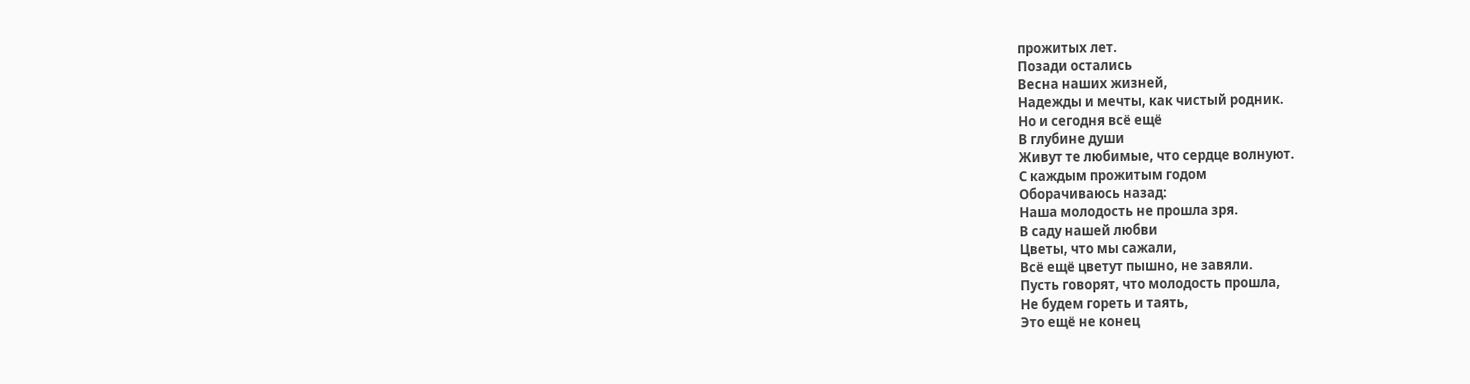прожитых лет.
Позади остались
Весна наших жизней,
Надежды и мечты, как чистый родник.
Но и сегодня всё ещё
В глубине души
Живут те любимые, что сердце волнуют.
С каждым прожитым годом
Оборачиваюсь назад:
Наша молодость не прошла зря.
В саду нашей любви
Цветы, что мы сажали,
Всё ещё цветут пышно, не завяли.
Пусть говорят, что молодость прошла,
Не будем гореть и таять,
Это ещё не конец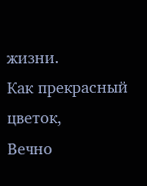жизни.
Как прекрасный цветок,
Вечно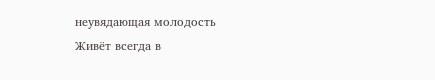неувядающая молодость
Живёт всегда в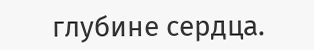глубине сердца.